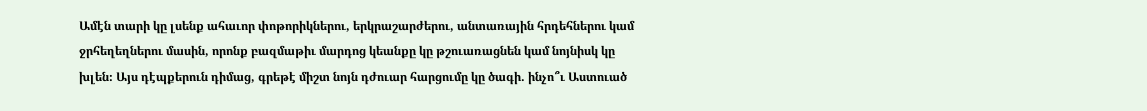Ամէն տարի կը լսենք ահաւոր փոթորիկներու, երկրաշարժերու, անտառային հրդեհներու կամ ջրհեղեղներու մասին, որոնք բազմաթիւ մարդոց կեանքը կը թշուառացնեն կամ նոյնիսկ կը խլեն։ Այս դէպքերուն դիմաց, գրեթէ միշտ նոյն դժուար հարցումը կը ծագի. ինչո՞ւ Աստուած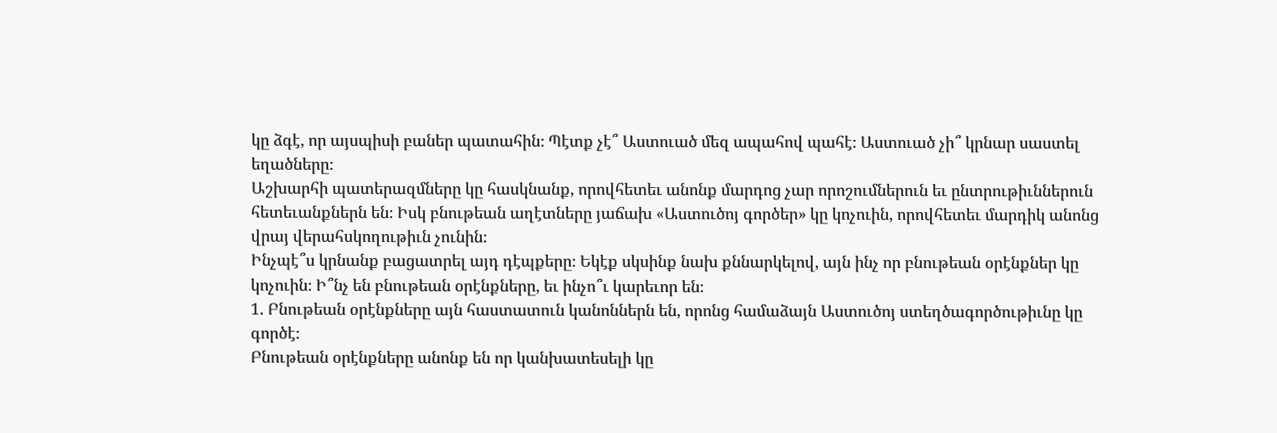կը ձգէ, որ այսպիսի բաներ պատահին։ Պէտք չէ՞ Աստուած մեզ ապահով պահէ։ Աստուած չի՞ կրնար սաստել եղածները։
Աշխարհի պատերազմները կը հասկնանք, որովհետեւ անոնք մարդոց չար որոշումներուն եւ ընտրութիւններուն հետեւանքներն են։ Իսկ բնութեան աղէտները յաճախ «Աստուծոյ գործեր» կը կոչուին, որովհետեւ մարդիկ անոնց վրայ վերահսկողութիւն չունին։
Ինչպէ՞ս կրնանք բացատրել այդ դէպքերը։ Եկէք սկսինք նախ քննարկելով, այն ինչ որ բնութեան օրէնքներ կը կոչուին։ Ի՞նչ են բնութեան օրէնքները, եւ ինչո՞ւ կարեւոր են։
1. Բնութեան օրէնքները այն հաստատուն կանոններն են, որոնց համաձայն Աստուծոյ ստեղծագործութիւնը կը գործէ։
Բնութեան օրէնքները անոնք են որ կանխատեսելի կը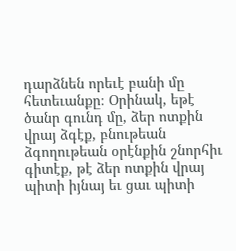դարձնեն որեւէ բանի մը հետեւանքը։ Օրինակ, եթէ ծանր գունդ մը, ձեր ոտքին վրայ ձգէք, բնութեան ձգողութեան օրէնքին շնորհիւ գիտէք, թէ ձեր ոտքին վրայ պիտի իյնայ եւ ցաւ պիտի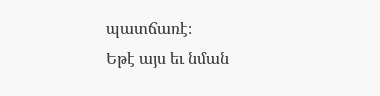պատճառէ։
Եթէ այս եւ նման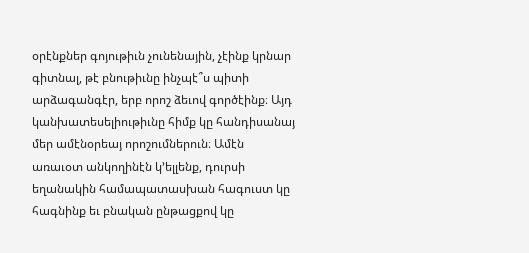օրէնքներ գոյութիւն չունենային, չէինք կրնար գիտնալ, թէ բնութիւնը ինչպէ՞ս պիտի արձագանգէր, երբ որոշ ձեւով գործէինք։ Այդ կանխատեսելիութիւնը հիմք կը հանդիսանայ մեր ամէնօրեայ որոշումներուն։ Ամէն առաւօտ անկողինէն կ’ելլենք, դուրսի եղանակին համապատասխան հագուստ կը հագնինք եւ բնական ընթացքով կը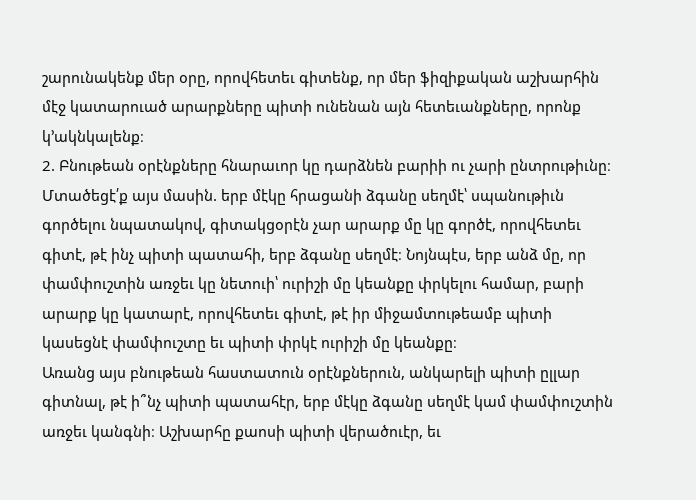շարունակենք մեր օրը, որովհետեւ գիտենք, որ մեր ֆիզիքական աշխարհին մէջ կատարուած արարքները պիտի ունենան այն հետեւանքները, որոնք կ’ակնկալենք։
2. Բնութեան օրէնքները հնարաւոր կը դարձնեն բարիի ու չարի ընտրութիւնը։
Մտածեցէ՛ք այս մասին. երբ մէկը հրացանի ձգանը սեղմէ՝ սպանութիւն գործելու նպատակով, գիտակցօրէն չար արարք մը կը գործէ, որովհետեւ գիտէ, թէ ինչ պիտի պատահի, երբ ձգանը սեղմէ։ Նոյնպէս, երբ անձ մը, որ փամփուշտին առջեւ կը նետուի՝ ուրիշի մը կեանքը փրկելու համար, բարի արարք կը կատարէ, որովհետեւ գիտէ, թէ իր միջամտութեամբ պիտի կասեցնէ փամփուշտը եւ պիտի փրկէ ուրիշի մը կեանքը։
Առանց այս բնութեան հաստատուն օրէնքներուն, անկարելի պիտի ըլլար գիտնալ, թէ ի՞նչ պիտի պատահէր, երբ մէկը ձգանը սեղմէ կամ փամփուշտին առջեւ կանգնի։ Աշխարհը քաոսի պիտի վերածուէր, եւ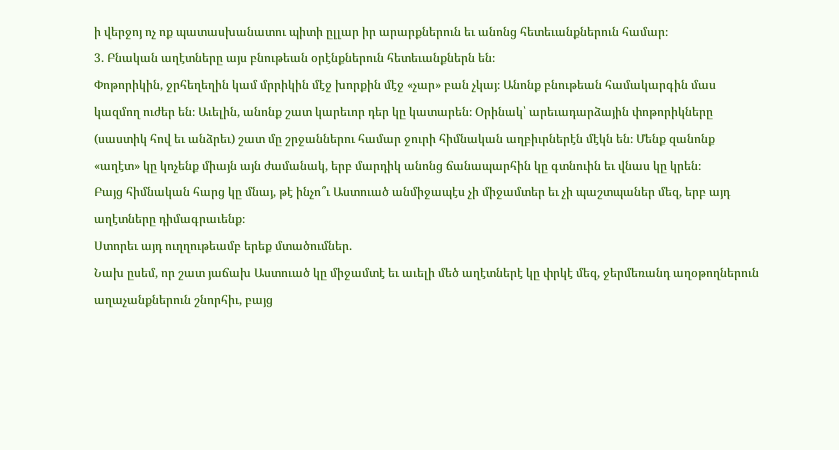ի վերջոյ ոչ ոք պատասխանատու պիտի ըլլար իր արարքներուն եւ անոնց հետեւանքներուն համար։
3. Բնական աղէտները այս բնութեան օրէնքներուն հետեւանքներն են։
Փոթորիկին, ջրհեղեղին կամ մրրիկին մէջ խորքին մէջ «չար» բան չկայ։ Անոնք բնութեան համակարգին մաս կազմող ուժեր են։ Աւելին, անոնք շատ կարեւոր դեր կը կատարեն։ Օրինակ՝ արեւադարձային փոթորիկները (սաստիկ հով եւ անձրեւ) շատ մը շրջաններու համար ջուրի հիմնական աղբիւրներէն մէկն են։ Մենք զանոնք «աղէտ» կը կոչենք միայն այն ժամանակ, երբ մարդիկ անոնց ճանապարհին կը գտնուին եւ վնաս կը կրեն։
Բայց հիմնական հարց կը մնայ, թէ ինչո՞ւ Աստուած անմիջապէս չի միջամտեր եւ չի պաշտպաներ մեզ, երբ այդ աղէտները դիմագրաւենք։
Ստորեւ այդ ուղղութեամբ երեք մտածումներ.
Նախ ըսեմ, որ շատ յաճախ Աստուած կը միջամտէ եւ աւելի մեծ աղէտներէ կը փրկէ մեզ, ջերմեռանդ աղօթողներուն աղաչանքներուն շնորհիւ, բայց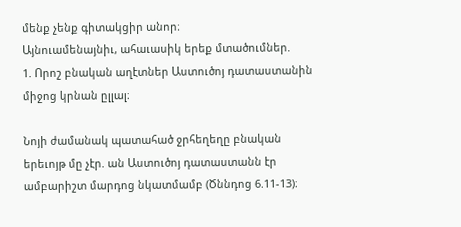մենք չենք գիտակցիր անոր։
Այնուամենայնիւ, ահաւասիկ երեք մտածումներ.
1. Որոշ բնական աղէտներ Աստուծոյ դատաստանին միջոց կրնան ըլլալ։

Նոյի ժամանակ պատահած ջրհեղեղը բնական երեւոյթ մը չէր. ան Աստուծոյ դատաստանն էր ամբարիշտ մարդոց նկատմամբ (Ծննդոց 6.11-13)։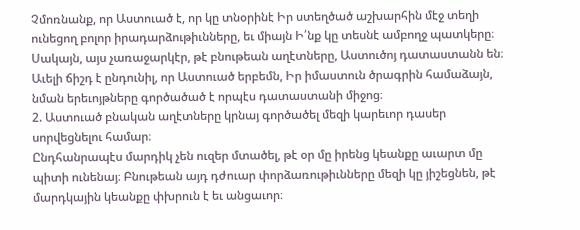Չմոռնանք, որ Աստուած է, որ կը տնօրինէ Իր ստեղծած աշխարհին մէջ տեղի ունեցող բոլոր իրադարձութիւնները, եւ միայն Ի՛նք կը տեսնէ ամբողջ պատկերը։
Սակայն, այս չառաջարկէր, թէ բնութեան աղէտները, Աստուծոյ դատաստանն են։ Աւելի ճիշդ է ընդունիլ, որ Աստուած երբեմն, Իր իմաստուն ծրագրին համաձայն, նման երեւոյթները գործածած է որպէս դատաստանի միջոց։
2. Աստուած բնական աղէտները կրնայ գործածել մեզի կարեւոր դասեր սորվեցնելու համար։
Ընդհանրապէս մարդիկ չեն ուզեր մտածել, թէ օր մը իրենց կեանքը աւարտ մը պիտի ունենայ։ Բնութեան այդ դժուար փորձառութիւնները մեզի կը յիշեցնեն, թէ մարդկային կեանքը փխրուն է եւ անցաւոր։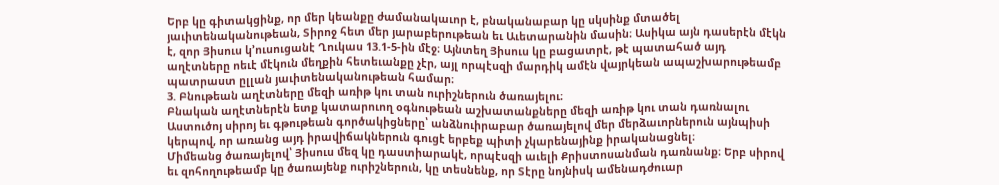Երբ կը գիտակցինք, որ մեր կեանքը ժամանակաւոր է, բնականաբար կը սկսինք մտածել յաւիտենականութեան, Տիրոջ հետ մեր յարաբերութեան եւ Աւետարանին մասին։ Ասիկա այն դասերէն մէկն է, զոր Յիսուս կ’ուսուցանէ Ղուկաս 13.1-5-ին մէջ։ Այնտեղ Յիսուս կը բացատրէ, թէ պատահած այդ աղէտները ոեւէ մէկուն մեղքին հետեւանքը չէր, այլ որպէսզի մարդիկ ամէն վայրկեան ապաշխարութեամբ պատրաստ ըլլան յաւիտենականութեան համար։
3. Բնութեան աղէտները մեզի առիթ կու տան ուրիշներուն ծառայելու։
Բնական աղէտներէն ետք կատարուող օգնութեան աշխատանքները մեզի առիթ կու տան դառնալու Աստուծոյ սիրոյ եւ գթութեան գործակիցները՝ անձնուիրաբար ծառայելով մեր մերձաւորներուն այնպիսի կերպով, որ առանց այդ իրավիճակներուն գուցէ երբեք պիտի չկարենայինք իրականացնել։
Միմեանց ծառայելով՝ Յիսուս մեզ կը դաստիարակէ, որպէսզի աւելի Քրիստոսանման դառնանք։ Երբ սիրով եւ զոհողութեամբ կը ծառայենք ուրիշներուն, կը տեսնենք, որ Տէրը նոյնիսկ ամենադժուար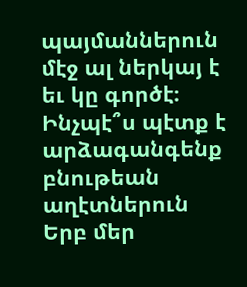պայմաններուն մէջ ալ ներկայ է եւ կը գործէ։
Ինչպէ՞ս պէտք է արձագանգենք բնութեան աղէտներուն
Երբ մեր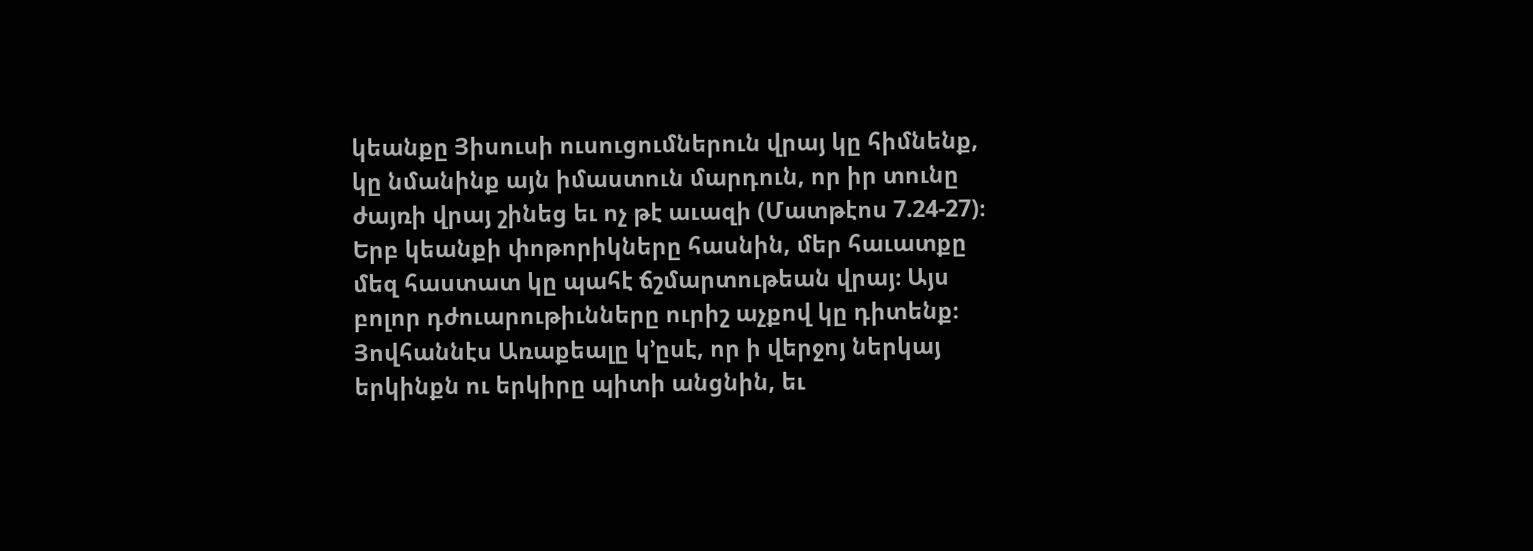կեանքը Յիսուսի ուսուցումներուն վրայ կը հիմնենք, կը նմանինք այն իմաստուն մարդուն, որ իր տունը ժայռի վրայ շինեց եւ ոչ թէ աւազի (Մատթէոս 7.24-27)։ Երբ կեանքի փոթորիկները հասնին, մեր հաւատքը մեզ հաստատ կը պահէ ճշմարտութեան վրայ։ Այս բոլոր դժուարութիւնները ուրիշ աչքով կը դիտենք։
Յովհաննէս Առաքեալը կ’ըսէ, որ ի վերջոյ ներկայ երկինքն ու երկիրը պիտի անցնին, եւ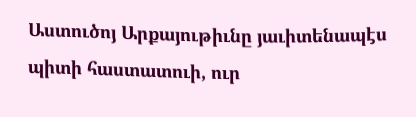Աստուծոյ Արքայութիւնը յաւիտենապէս պիտի հաստատուի, ուր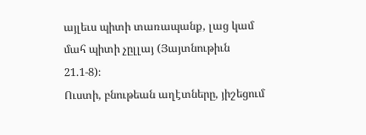այլեւս պիտի տառապանք, լաց կամ մահ պիտի չըլլայ (Յայտնութիւն 21.1-8)։
Ուստի, բնութեան աղէտները, յիշեցում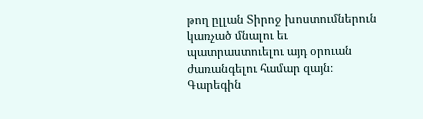թող ըլլան Տիրոջ խոստումներուն կառչած մնալու եւ պատրաստուելու այդ օրուան ժառանգելու համար զայն։
Գարեգին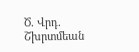Ծ. Վրդ. Շխրտմեան